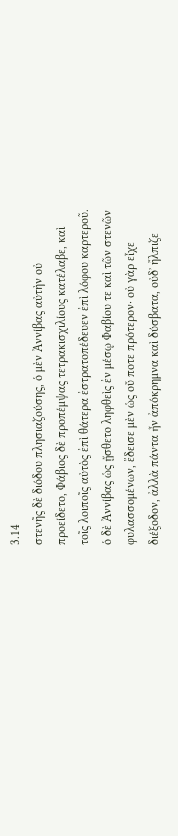3.14
στενῆς δὲ διόδου πλησιαζούσης, ὁ μὲν Ἀννίβας αὐτὴν οὐ προείδετο, Φάβιος δὲ προπέμψας τετρακισχιλίους κατέλαβε, καὶ τοῖς λοιποῖς αὐτὸς ἐπὶ θάτερα ἐστρατοπέδευεν ἐπὶ λόφου καρτεροῦ. ὁ δὲ Ἀννίβας ὡς ᾔσθετο ληφθεὶς ἐν μέσῳ Φαβίου τε καὶ τῶν στενῶν φυλασσομένων, ἔδεισε μὲν ὡς οὔ ποτε πρότερον· οὐ γὰρ εἶχε διέξοδον, ἀλλὰ πάντα ἦν ἀπόκρημνα καὶ δύσβατα, οὐδʼ ἤλπιζε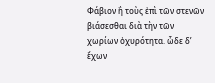Φάβιον ἢ τοὺς ἐπὶ τῶν στενῶν βιάσεσθαι διὰ τὴν τῶν χωρίων ὀχυρότητα. ὧδε δʼ ἔχων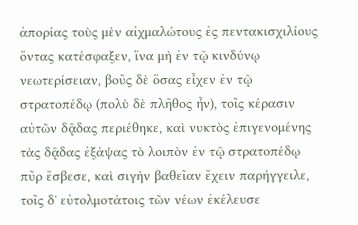ἀπορίας τοὺς μὲν αἰχμαλώτους ἐς πεντακισχιλίους ὄντας κατέσφαξεν, ἵνα μὴ ἐν τῷ κινδύνῳ νεωτερίσειαν, βοῦς δὲ ὅσας εἶχεν ἐν τῷ στρατοπέδῳ (πολὺ δὲ πλῆθος ἦν), τοῖς κέρασιν αὐτῶν δᾷδας περιέθηκε, καὶ νυκτὸς ἐπιγενομένης τὰς δᾷδας ἐξάψας τὸ λοιπὸν ἐν τῷ στρατοπέδῳ πῦρ ἔσβεσε, καὶ σιγὴν βαθεῖαν ἔχειν παρήγγειλε, τοῖς δʼ εὐτολμοτάτοις τῶν νέων ἐκέλευσε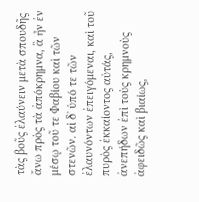τὰς βοῦς ἐλαύνειν μετὰ σπουδῆς ἄνω πρὸς τὰ ἀπόκρημνα, ἃ ἦν ἐν μέσῳ τοῦ τε Φαβίου καὶ τῶν στενῶν. αἱ δʼ ὑπό τε τῶν ἐλαυνόντων ἐπειγόμεναι, καὶ τοῦ πυρὸς ἐκκαίοντος αὐτάς, ἀνεπήδων ἐπὶ τοὺς κρημνοὺς ἀφειδῶς καὶ βιαίως,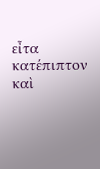εἶτα κατέπιπτον καὶ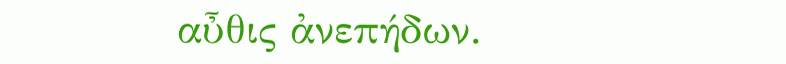αὖθις ἀνεπήδων.